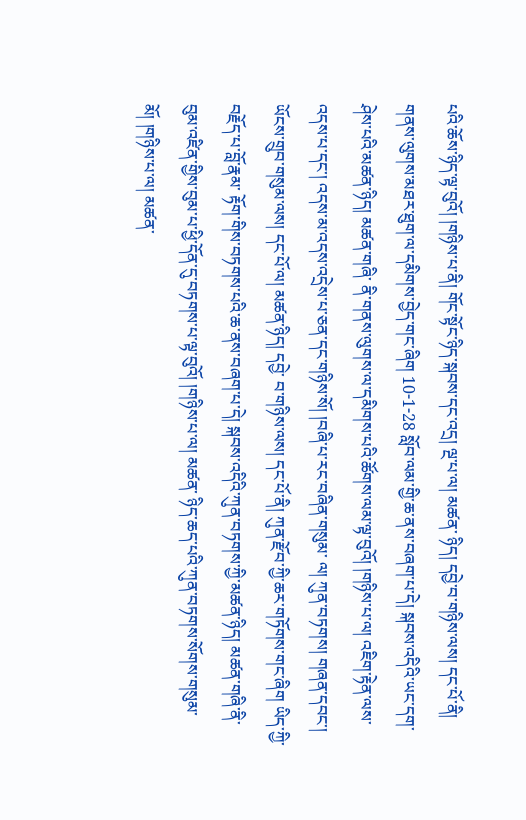པའི་ཆོས་ཉིད་ལྟ་བུའོ། །གཉིས་པ་ནི། གོང་སྟོང་ཉིད་སྐབས་དང་འདྲ། ལྔ་པ་ལ། མཚན་ ཉིད། དབྱེ་བ་གཉིས་ལས། དང་པོ་ནི། གནས་ལུགས་མཐར་ཐུག་ལ་དམིགས་བྱེད་གང་ཞིག 10-1-28 སློབ་ལམ་གྱི་ཆ་ནས་བཞག་པ་དེ། སྐབས་འདིའི་ཡང་དག་ཤེས་པའི་མཚན་ཉིད། མཚན་གཞི་ ནི་གནས་ལུགས་ལ་དམིགས་པའི་ཚོགས་ལམ་ལྟ་བུའོ། །གཉིས་པ་ལ། འཇིག་རྟེན་ལས་ འདས་པ་དང་། འདས་མ་འདས་འདྲེས་པ་ཅན་དང་གཉིས་སོ། །བཞི་པ་རང་བཞིན་གསུམ་ ལ། ཀུན་བཏགས། གཞན་དབང་། ཡོངས་གྲུབ་གསུམ་ལས། དང་པོ་ལ། མཚན་ཉིད། དབྱེ་ བ་གཉིས་ལས། དང་པོ་ནི། ཀུན་རྫོབ་ཀྱི་ཆར་གཏོགས་གང་ཞིག ཡིད་ཀྱི་བརྗོད་པ་བློ་རྣམ་ རྟོག་གིས་བཏགས་པའི་ཆ་ནས་བཞག་པ་དེ། སྐབས་འདིའི་ཀུན་བཏགས་ཀྱི་མཚན་ཉིད། མཚན་གཞི་ནི་བུམ་འཛིན་གྱིས་བུམ་པ་ཕྱི་དོན་དུ་བཏགས་པ་ལྟ་བུའོ། །གཉིས་པ་ལ། མཚན་ ཉིད་ཆད་པའི་ཀུན་བཏགས་སོགས་གསུམ་མོ། །གཉིས་པ་ལ། མཚན་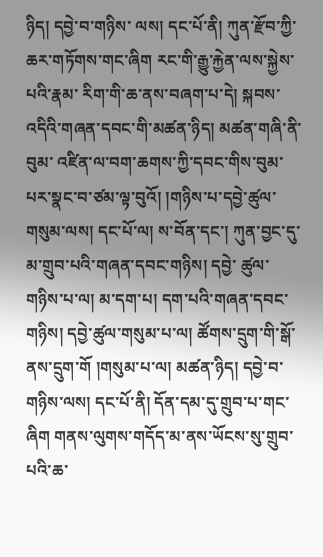ཉིད། དབྱེ་བ་གཉིས་ ལས། དང་པོ་ནི། ཀུན་རྫོབ་ཀྱི་ཆར་གཏོགས་གང་ཞིག རང་གི་རྒྱུ་རྐྱེན་ལས་སྐྱེས་པའི་རྣམ་ རིག་གི་ཆ་ནས་བཞག་པ་དེ། སྐབས་འདིའི་གཞན་དབང་གི་མཚན་ཉིད། མཚན་གཞི་ནི་བུམ་ འཛིན་ལ་བག་ཆགས་ཀྱི་དབང་གིས་བུམ་པར་སྣང་བ་ཙམ་ལྟ་བུའོ། །གཉིས་པ་དབྱེ་ཚུལ་ གསུམ་ལས། དང་པོ་ལ། ས་བོན་དང་། ཀུན་བྱང་དུ་མ་གྲུབ་པའི་གཞན་དབང་གཉིས། དབྱེ་ ཚུལ་གཉིས་པ་ལ། མ་དག་པ། དག་པའི་གཞན་དབང་གཉིས། དབྱེ་ཚུལ་གསུམ་པ་ལ། ཚོགས་དྲུག་གི་སྒོ་ནས་དྲུག་གོ །གསུམ་པ་ལ། མཚན་ཉིད། དབྱེ་བ་གཉིས་ལས། དང་པོ་ནི། དོན་དམ་དུ་གྲུབ་པ་གང་ཞིག གནས་ལུགས་གདོད་མ་ནས་ཡོངས་སུ་གྲུབ་པའི་ཆ་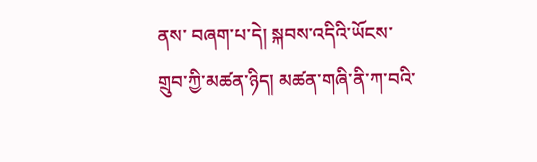ནས་ བཞག་པ་དེ། སྐབས་འདིའི་ཡོངས་གྲུབ་ཀྱི་མཚན་ཉིད། མཚན་གཞི་ནི་ཀ་བའི་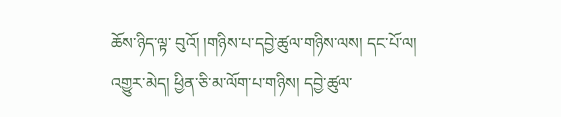ཆོས་ཉིད་ལྟ་ བུའོ། །གཉིས་པ་དབྱེ་ཚུལ་གཉིས་ལས། དང་པོ་ལ། འགྱུར་མེད། ཕྱིན་ཅི་མ་ལོག་པ་གཉིས། དབྱེ་ཚུལ་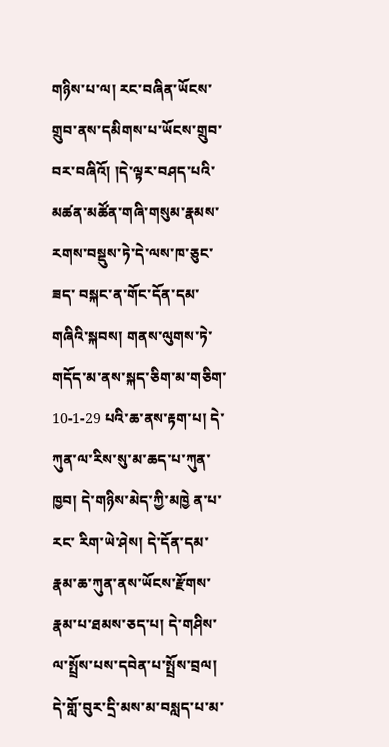གཉིས་པ་ལ། རང་བཞིན་ཡོངས་གྲུབ་ནས་དམིགས་པ་ཡོངས་གྲུབ་བར་བཞིའོ། །དེ་ལྟར་བཤད་པའི་མཚན་མཚོན་གཞི་གསུམ་རྣམས་རགས་བསྡུས་ཏེ་དེ་ལས་ཁ་ཅུང་ཟད་ བསྐང་ན་གོང་དོན་དམ་གཞིའི་སྐབས། གནས་ལུགས་ཏེ་གདོད་མ་ནས་སྐད་ཅིག་མ་གཅིག་ 10-1-29 པའི་ཆ་ནས་རྟག་པ། དེ་ཀུན་ལ་རིས་སུ་མ་ཆད་པ་ཀུན་ཁྱབ། དེ་གཉིས་མེད་ཀྱི་མཁྱེ ན་པ་རང་ རིག་ཡེ་ཤེས། དེ་དོན་དམ་རྣམ་ཆ་ཀུན་ནས་ཡོངས་རྫོགས་རྣམ་པ་ཐམས་ཅད་པ། དེ་གཤིས་ ལ་སྤྲོས་པས་དབེན་པ་སྤྲོས་བྲལ། དེ་གློ་བུར་དྲི་མས་མ་བསླད་པ་མ་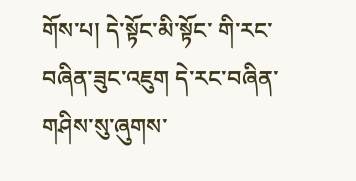གོས་པ། དེ་སྟོང་མི་སྟོང་ གི་རང་བཞིན་ཟུང་འཇུག དེ་རང་བཞིན་གཤིས་སུ་ཞུགས་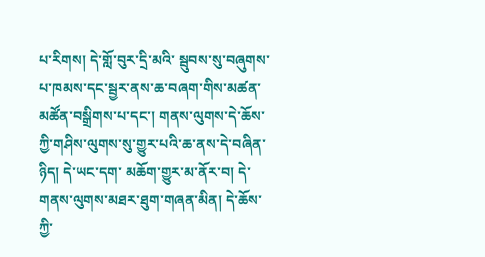པ་རིགས། དེ་གློ་བུར་དྲི་མའི་ སྦུབས་སུ་བཞུགས་པ་ཁམས་དང་སྦྱར་ནས་ཆ་བཞག་གིས་མཚན་མཚོན་བསྒྲིགས་པ་དང་། གནས་ལུགས་དེ་ཆོས་ཀྱི་གཤིས་ལུགས་སུ་གྱུར་པའི་ཆ་ནས་དེ་བཞིན་ཉིད། དེ་ཡང་དག་ མཆོག་གྱུར་མ་ནོར་བ། དེ་གནས་ལུགས་མཐར་ཐུག་གཞན་མིན། དེ་ཆོས་ཀྱི་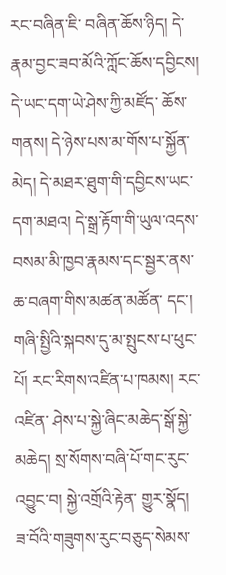རང་བཞིན་ཇི་ བཞིན་ཆོས་ཉིད། དེ་རྣམ་བྱང་ཟབ་མོའི་ཀློང་ཆོས་དབྱིངས། དེ་ཡང་དག་ཡེ་ཤེས་ཀྱི་མཛོད་ ཆོས་གནས། དེ་ཉེས་པས་མ་གོས་པ་སྐྱོན་མེད། དེ་མཐར་ཐུག་གི་དབྱིངས་ཡང་དག་མཐའ། དེ་སྒྲ་རྟོག་གི་ཡུལ་འདས་བསམ་མི་ཁྱབ་རྣམས་དང་སྦྱར་ནས་ཆ་བཞག་གིས་མཚན་མཚོན་ དང་། གཞི་སྤྱིའི་སྐབས་དུ་མ་སྤུངས་པ་ཕུང་པོ། རང་རིགས་འཛིན་པ་ཁམས། རང་འཛིན་ ཤེས་པ་སྐྱེ་ཞིང་མཆེད་སྒོ་སྐྱེ་མཆེད། སྲ་སོགས་བཞི་པོ་གང་རུང་འབྱུང་བ། སྐྱེ་འགྲོའི་རྟེན་ གྱུར་སྣོད། ཟ་བོའི་གཟུགས་རུང་བཅུད་སེམས་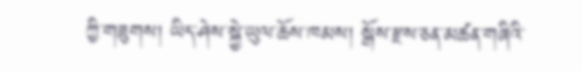ཀྱི་གཟུགས། ཡིད་ཤེས་སྐྱེ་ཡུལ་ཆོས་ཁམས། སྒོས་རྫས་ཅན་མཚན་གཞིའི་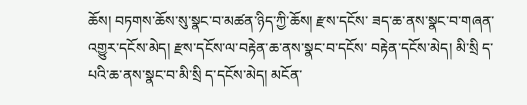ཆོས། བཏགས་ཆོས་སུ་སྣང་བ་མཚན་ཉིད་ཀྱི་ཆོས། རྫས་དངོས་ ཟད་ཆ་ནས་སྣང་བ་གཞན་འགྱུར་དངོས་མེད། རྫས་དངོས་ལ་བརྟེན་ཆ་ནས་སྣང་བ་དངོས་ བརྟེན་དངོས་མེད། མི་སྲི ད་པའི་ཆ་ནས་སྣང་བ་མི་སྲི ད་དངོས་མེད། མངོན་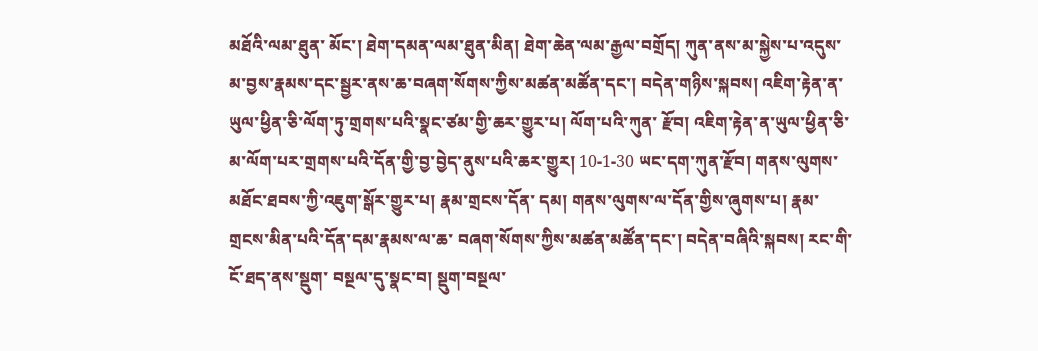མཐོའི་ལམ་ཐུན་ མོང་། ཐེག་དམན་ལམ་ཐུན་མིན། ཐེག་ཆེན་ལམ་རྒྱལ་བགྲོད། ཀུན་ནས་མ་སྐྱེས་པ་འདུས་ མ་བྱས་རྣམས་དང་སྦྱར་ནས་ཆ་བཞག་སོགས་ཀྱིས་མཚན་མཚོན་དང་། བདེན་གཉིས་སྐབས། འཇིག་རྟེན་ན་ཡུལ་ཕྱིན་ཅི་ལོག་ཏུ་གྲགས་པའི་སྣང་ཙམ་གྱི་ཆར་གྱུར་པ། ལོག་པའི་ཀུན་ རྫོབ། འཇིག་རྟེན་ན་ཡུལ་ཕྱིན་ཅི་མ་ལོག་པར་གྲགས་པའི་དོན་གྱི་བྱ་བྱེད་ནུས་པའི་ཆར་གྱུར། 10-1-30 ཡང་དག་ཀུན་རྫོབ། གནས་ལུགས་མཐོང་ཐབས་ཀྱི་འཇུག་སྒོར་གྱུར་པ། རྣམ་གྲངས་དོན་ དམ། གནས་ལུགས་ལ་དོན་གྱིས་ཞུགས་པ། རྣམ་གྲངས་མིན་པའི་དོན་དམ་རྣམས་ལ་ཆ་ བཞག་སོགས་ཀྱིས་མཚན་མཚོན་དང་། བདེན་བཞིའི་སྐབས། རང་གི་ངོ་ཐད་ནས་སྡུག་ བསྔལ་དུ་སྣང་བ། སྡུག་བསྔལ་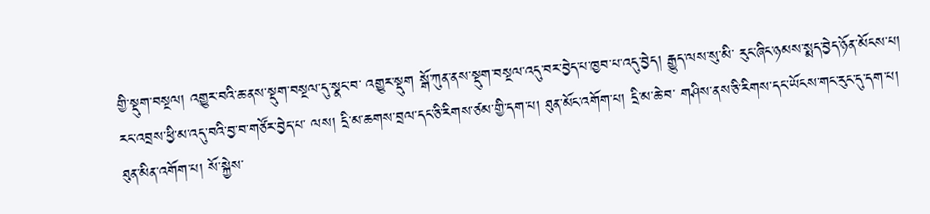གྱི་སྡུག་བསྔལ། འགྱུར་བའི་ཆ་ནས་སྡུག་བསྔལ་དུ་སྣང་བ་ འགྱུར་སྡུག སྒོ་ཀུན་ནས་སྡུག་བསྔལ་འདུ་བར་བྱེད་པ་ཁྱབ་པ་འདུ་བྱེད། རྒྱུད་ལས་སུ་མི་ རུང་ཞིང་ཉམས་སྨད་བྱེད་ཉོན་མོངས་པ། རང་འབྲས་ཕྱི་མ་འདུ་བའི་བྱ་བ་གཙོར་བྱེད་པ་ ལས། དྲི་མ་ཆགས་བྲལ་དང་ཅི་རིགས་ཙམ་གྱི་དག་པ། ཐུན་མོང་འགོག་པ། དྲི་མ་ཆེ་བ་ གཤིས་ནས་ཅི་རིགས་དང་ཡོངས་གང་རུང་དུ་དག་པ། ཐུན་མིན་འགོག་པ། སོ་སྐྱེས་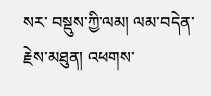སར་ བསྡུས་ཀྱི་ལམ། ལམ་བདེན་རྗེས་མཐུན། འཕགས་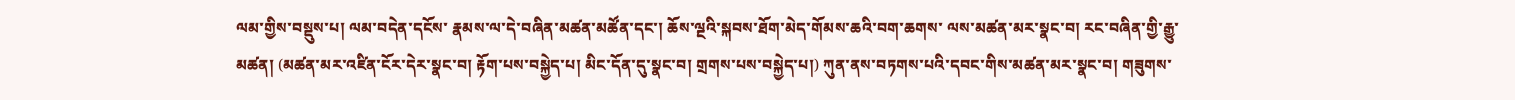ལམ་གྱིས་བསྡུས་པ། ལམ་བདེན་དངོས་ རྣམས་ལ་དེ་བཞིན་མཚན་མཚོན་དང་། ཆོས་ལྔའི་སྐབས་ཐོག་མེད་གོམས་ཆའི་བག་ཆགས་ ལས་མཚན་མར་སྣང་བ། རང་བཞིན་གྱི་རྒྱུ་མཚན། (མཚན་མར་འཛིན་ངོར་དེར་སྣང་བ། རྟོག་པས་བསྐྱེད་པ། མིང་དོན་དུ་སྣང་བ། གྲགས་པས་བསྐྱེད་པ།) ཀུན་ནས་བཏགས་པའི་དབང་གིས་མཚན་མར་སྣང་བ། གཟུགས་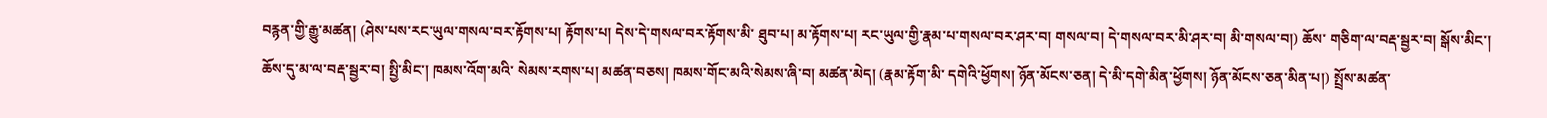བརྙན་གྱི་རྒྱུ་མཚན། (ཤེས་པས་རང་ཡུལ་གསལ་བར་རྟོགས་པ། རྟོགས་པ། དེས་དེ་གསལ་བར་རྟོགས་མི་ ཐུབ་པ། མ་རྟོགས་པ། རང་ཡུལ་གྱི་རྣམ་པ་གསལ་བར་ཤར་བ། གསལ་བ། དེ་གསལ་བར་མི་ཤར་བ། མི་གསལ་བ།) ཆོས་ གཅིག་ལ་བརྡ་སྦྱར་བ། སྒོས་མིང་། ཆོས་དུ་མ་ལ་བརྡ་སྦྱར་བ། སྤྱི་མིང་། ཁམས་འོག་མའི་ སེམས་རགས་པ། མཚན་བཅས། ཁམས་གོང་མའི་སེམས་ཞི་བ། མཚན་མེད། (རྣམ་རྟོག་མི་ དགེའི་ཕྱོགས། ཉོན་མོངས་ཅན། དེ་མི་དགེ་མིན་ཕྱོགས། ཉོན་མོངས་ཅན་མིན་པ།) སྤྲོས་མཚན་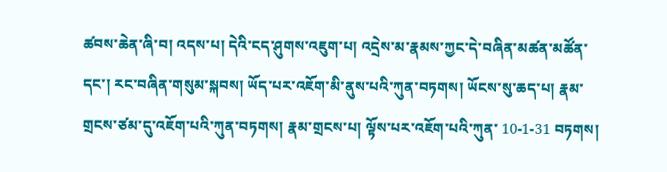ཚབས་ཆེན་ཞི་བ། འདས་པ། དེའི་ངད་ཤུགས་འཇུག་པ། འདྲེས་མ་རྣམས་ཀྱང་དེ་བཞིན་མཚན་མཚོན་དང་། རང་བཞིན་གསུམ་སྐབས། ཡོད་པར་འཇོག་མི་ནུས་པའི་ཀུན་བཏགས། ཡོངས་སུ་ཆད་པ། རྣམ་གྲངས་ཙམ་དུ་འཇོག་པའི་ཀུན་བཏགས། རྣམ་གྲངས་པ། ལྟོས་པར་འཇོག་པའི་ཀུན་ 10-1-31 བཏགས།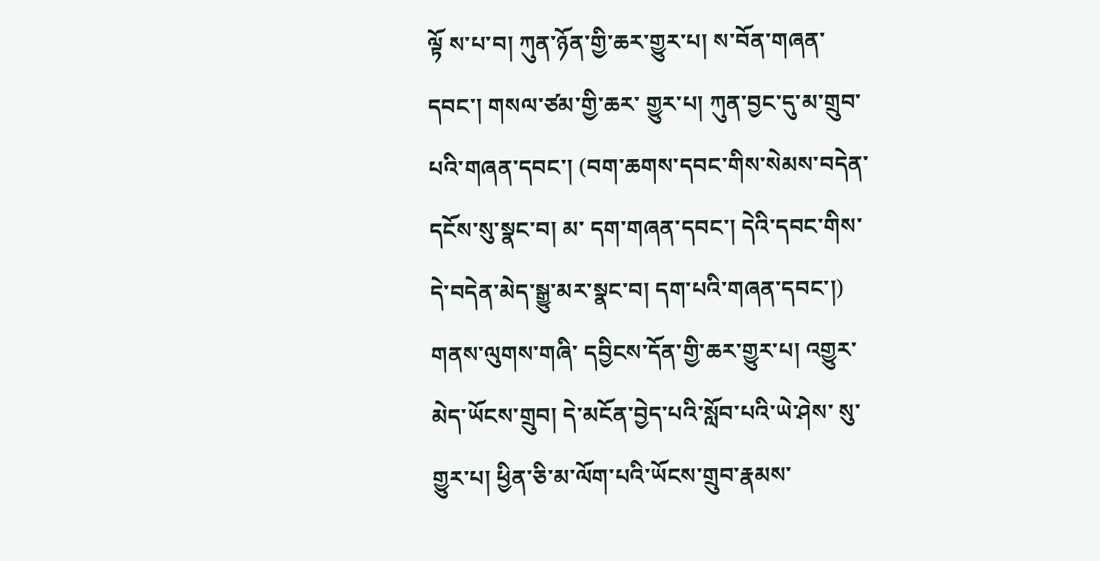ལྟོ ས་པ་བ། ཀུན་ཉོན་གྱི་ཆར་གྱུར་པ། ས་བོན་གཞན་དབང་། གསལ་ཙམ་གྱི་ཆར་ གྱུར་པ། ཀུན་བྱང་དུ་མ་གྲུབ་པའི་གཞན་དབང་། (བག་ཆགས་དབང་གིས་སེམས་བདེན་དངོས་སུ་སྣང་བ། མ་ དག་གཞན་དབང་། དེའི་དབང་གིས་དེ་བདེན་མེད་སྒྱུ་མར་སྣང་བ། དག་པའི་གཞན་དབང་།) གནས་ལུགས་གཞི་ དབྱིངས་དོན་གྱི་ཆར་གྱུར་པ། འགྱུར་མེད་ཡོངས་གྲུབ། དེ་མངོན་བྱེད་པའི་སློབ་པའི་ཡེ་ཤེས་ སུ་གྱུར་པ། ཕྱིན་ཅི་མ་ལོག་པའི་ཡོངས་གྲུབ་རྣམས་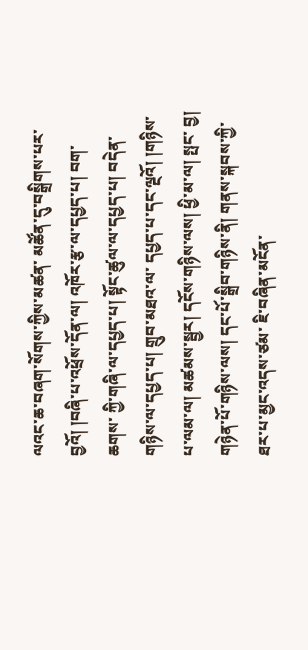ལའང་ཆ་བཞག་སོགས་ཀྱིས་མཚན་ མཚོན་དུ་བསྒྲིགས་པར་བྱའོ། །བཞི་པ་འཕྲོས་དོན་ལ། འཁོར་རྩ་ལ་དཔྱད་པ། བག་ཆགས་ ཀྱི་གཞི་ལ་དཔྱད་པ། སྟོང་ཚུལ་ལ་དཔྱད་པ། བདེན་གཉིས་ལ་དཔྱད་པ། གྲུབ་མཐའ་ལ་ དཔྱད་པ་དང་ལྔའོ། །གཉིས་པ་ལམ་ལ། མཚམས་སྦྱར། དངོས་གཉིས་ལས། ཕྱི་མ་ལ། སྤང་ བྱ། གཉེན་པོ་གཉིས་ལས། དང་པོ་སྒྲིབ་གཉིས་ནི། གནས་སྐབས་ཀྱི་ཐར་པ་མྱང་འདས་ཙམ་ ཇི་བཞིན་མངོན་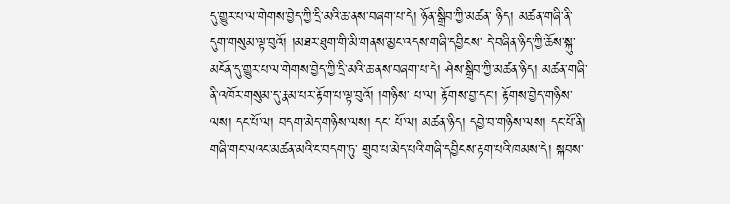དུ་གྱུར་པ་ལ་གེགས་བྱེད་ཀྱི་དྲི་མའི་ཆ་ནས་བཞག་པ་དེ། ཉོན་སྒྲིབ་ཀྱི་མཚན་ ཉིད། མཚན་གཞི་ནི་དུག་གསུམ་ལྟ་བུའོ། །མཐར་ཐུག་གི་མི་གནས་མྱང་འདས་གཞི་དབྱིངས་ དེ་བཞིན་ཉིད་ཀྱི་ཆོས་སྐུ་མངོན་དུ་གྱུར་པ་ལ་གེགས་བྱེད་ཀྱི་དྲི་མའི་ཆ་ནས་བཞག་པ་དེ། ཤེས་སྒྲིབ་ཀྱི་མཚན་ཉིད། མཚན་གཞི་ནི་འཁོར་གསུམ་དུ་རྣམ་པར་རྟོག་པ་ལྟ་བུའོ། །གཉིས་ པ་ལ། རྟོགས་བྱ་དང་། རྟོགས་བྱེད་གཉིས་ལས། དང་པོ་ལ། བདག་མེད་གཉིས་ལས། དང་ པོ་ལ། མཚན་ཉིད། དབྱེ་བ་གཉིས་ལས། དང་པོ་ནི། གཞི་གང་ལའང་མཚན་མའི་ང་བདག་ཏུ་ གྲུབ་པ་མེད་པའི་གཞི་དབྱིངས་རྟག་པའི་ཁམས་དེ། སྐབས་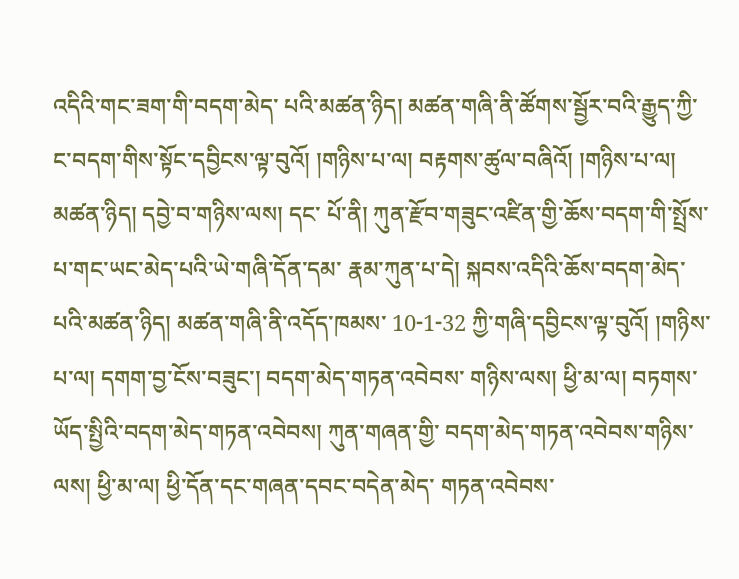འདིའི་གང་ཟག་གི་བདག་མེད་ པའི་མཚན་ཉིད། མཚན་གཞི་ནི་ཚོགས་སྦྱོར་བའི་རྒྱུད་ཀྱི་ང་བདག་གིས་སྟོང་དབྱིངས་ལྟ་བུའོ། །གཉིས་པ་ལ། བརྟགས་ཚུལ་བཞིའོ། །གཉིས་པ་ལ། མཚན་ཉིད། དབྱེ་བ་གཉིས་ལས། དང་ པོ་ནི། ཀུན་རྫོབ་གཟུང་འཛིན་གྱི་ཆོས་བདག་གི་སྤྲོས་པ་གང་ཡང་མེད་པའི་ཡེ་གཞི་དོན་དམ་ རྣམ་ཀུན་པ་དེ། སྐབས་འདིའི་ཆོས་བདག་མེད་པའི་མཚན་ཉིད། མཚན་གཞི་ནི་འདོད་ཁམས་ 10-1-32 ཀྱི་གཞི་དབྱིངས་ལྟ་བུའོ། །གཉིས་པ་ལ། དགག་བྱ་ངོས་བཟུང་། བདག་མེད་གཏན་འབེབས་ གཉིས་ལས། ཕྱི་མ་ལ། བཏགས་ཡོད་སྤྱིའི་བདག་མེད་གཏན་འབེབས། ཀུན་གཞན་གྱི་ བདག་མེད་གཏན་འབེབས་གཉིས་ལས། ཕྱི་མ་ལ། ཕྱི་དོན་དང་གཞན་དབང་བདེན་མེད་ གཏན་འབེབས་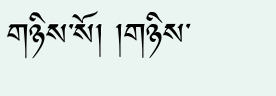གཉིས་སོ། །གཉིས་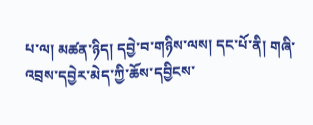པ་ལ། མཚན་ཉིད། དབྱེ་བ་གཉིས་ལས། དང་པོ་ནི། གཞི་འབྲས་དབྱེར་མེད་ཀྱི་ཆོས་དབྱིངས་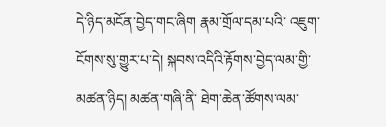དེ་ཉིད་མངོན་བྱེད་གང་ཞིག རྣམ་གྲོལ་དམ་པའི་ འཇུག་ངོགས་སུ་གྱུར་པ་དེ། སྐབས་འདིའི་རྟོགས་བྱེད་ལམ་གྱི་མཚན་ཉིད། མཚན་གཞི་ནི་ ཐེག་ཆེན་ཚོགས་ལམ་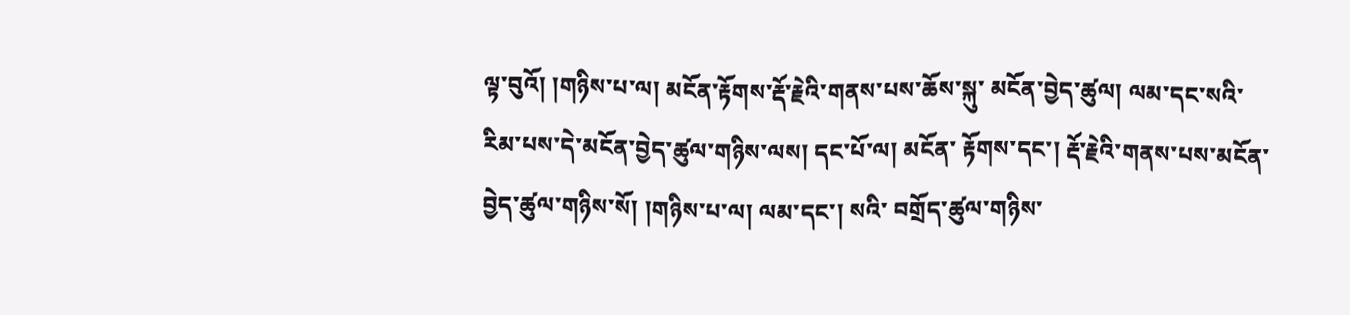ལྟ་བུའོ། །གཉིས་པ་ལ། མངོན་རྟོགས་རྡོ་རྗེའི་གནས་པས་ཆོས་སྐུ་ མངོན་བྱེད་ཚུལ། ལམ་དང་སའི་རིམ་པས་དེ་མངོན་བྱེད་ཚུལ་གཉིས་ལས། དང་པོ་ལ། མངོན་ རྟོགས་དང་། རྡོ་རྗེའི་གནས་པས་མངོན་བྱེད་ཚུལ་གཉིས་སོ། །གཉིས་པ་ལ། ལམ་དང་། སའི་ བགྲོད་ཚུལ་གཉིས་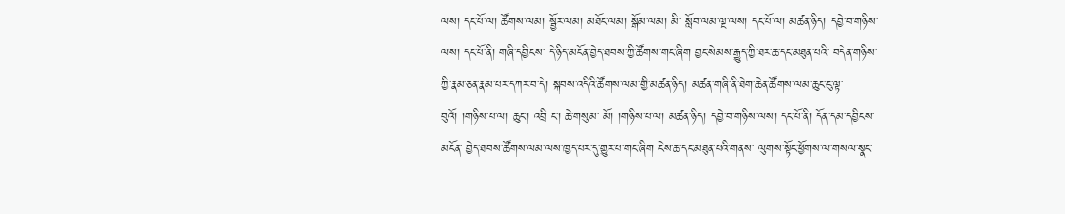ལས། དང་པོ་ལ། ཚོགས་ལམ། སྦྱོར་ལམ། མཐོང་ལམ། སྒོམ་ལམ། མི་ སློབ་ལམ་ལྔ་ལས། དང་པོ་ལ། མཚན་ཉིད། དབྱེ་བ་གཉིས་ལས། དང་པོ་ནི། གཞི་དབྱིངས་ དེ་ཉིད་མངོན་བྱེད་ཐབས་ཀྱི་ཚོགས་གང་ཞིག བྱང་སེམས་རྒྱུད་ཀྱི་ཐར་ཆ་དང་མཐུན་པའི་ བདེན་གཉིས་ཀྱི་རྣམ་ཅན་རྣམ་པར་དཀར་བ་དེ། སྐབས་འདིའི་ཚོགས་ལམ་གྱི་མཚན་ཉིད། མཚན་གཞི་ནི་ཐེག་ཆེན་ཚོགས་ལམ་ཆུང་ངུ་ལྟ་བུའོ། །གཉིས་པ་ལ། ཆུང་། འབྲི ང་། ཆེ་གསུམ་ མོ། །གཉིས་པ་ལ། མཚན་ཉིད། དབྱེ་བ་གཉིས་ལས། དང་པོ་ནི། དོན་དམ་དབྱིངས་མངོན་ བྱེད་ཐབས་ཚོགས་ལམ་ལས་ཁྱད་པར་དུ་གྱུར་པ་གང་ཞིག ངེས་ཆ་དང་མཐུན་པའི་གནས་ ལུགས་སྟོང་ཕྱོགས་ལ་གསལ་སྣང་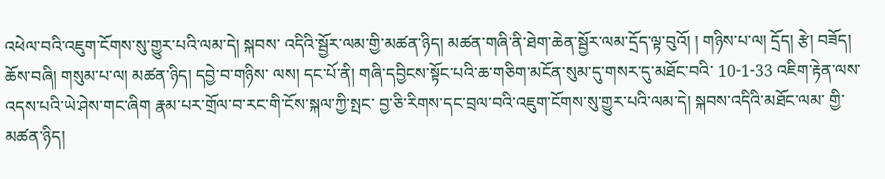འཕེལ་བའི་འཇུག་ངོགས་སུ་གྱུར་པའི་ལམ་དེ། སྐབས་ འདིའི་སྦྱོར་ལམ་གྱི་མཚན་ཉིད། མཚན་གཞི་ནི་ཐེག་ཆེན་སྦྱོར་ལམ་དྲོད་ལྟ་བུའོ། ། གཉིས་པ་ལ། དྲོད། རྩེ། བཟོད། ཆོས་བཞི། གསུམ་པ་ལ། མཚན་ཉིད། དབྱེ་བ་གཉིས་ ལས། དང་པོ་ནི། གཞི་དབྱིངས་སྟོང་པའི་ཆ་གཅིག་མངོན་སུམ་དུ་གསར་དུ་མཐོང་བའི་ 10-1-33 འཇིག་རྟེན་ལས་འདས་པའི་ཡེ་ཤེས་གང་ཞིག རྣམ་པར་གྲོལ་བ་རང་གི་ངོས་སྐལ་ཀྱི་སྤང་ བྱ་ཅི་རིགས་དང་བྲལ་བའི་འཇུག་ངོགས་སུ་གྱུར་པའི་ལམ་དེ། སྐབས་འདིའི་མཐོང་ལམ་ གྱི་མཚན་ཉིད།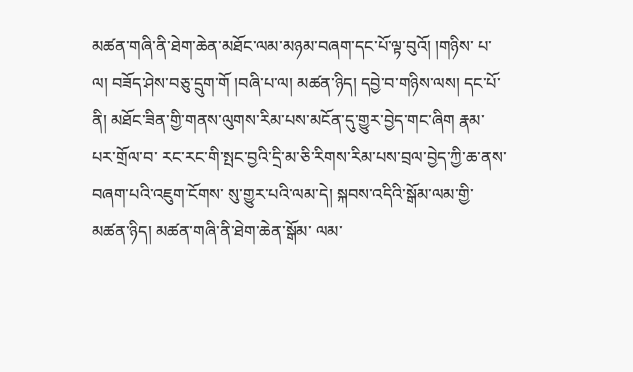མཚན་གཞི་ནི་ཐེག་ཆེན་མཐོང་ལམ་མཉམ་བཞག་དང་པོ་ལྟ་བུའོ། །གཉིས་ པ་ལ། བཟོད་ཤེས་བཅུ་དྲུག་གོ །བཞི་པ་ལ། མཚན་ཉིད། དབྱེ་བ་གཉིས་ལས། དང་པོ་ ནི། མཐོང་ཟིན་གྱི་གནས་ལུགས་རིམ་པས་མངོན་དུ་གྱུར་བྱེད་གང་ཞིག རྣམ་པར་གྲོལ་བ་ རང་རང་གི་སྤང་བྱའི་དྲི་མ་ཅི་རིགས་རིམ་པས་བྲལ་བྱེད་ཀྱི་ཆ་ནས་བཞག་པའི་འཇུག་ངོགས་ སུ་གྱུར་པའི་ལམ་དེ། སྐབས་འདིའི་སྒོམ་ལམ་གྱི་མཚན་ཉིད། མཚན་གཞི་ནི་ཐེག་ཆེན་སྒོམ་ ལམ་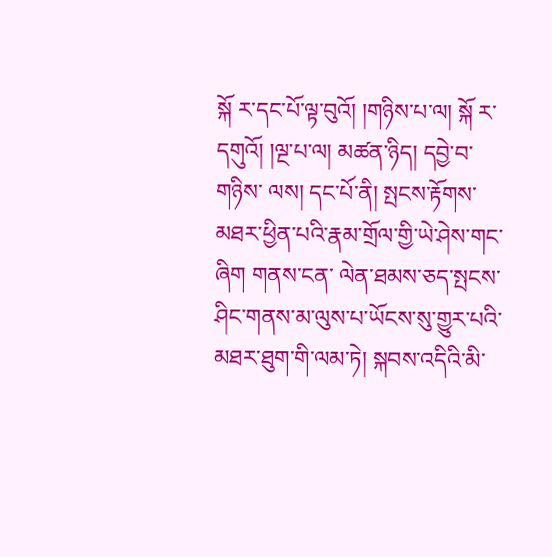སྐོ ར་དང་པོ་ལྟ་བུའོ། །གཉིས་པ་ལ། སྐོ ར་དགུའོ། །ལྔ་པ་ལ། མཚན་ཉིད། དབྱེ་བ་གཉིས་ ལས། དང་པོ་ནི། སྤངས་རྟོགས་མཐར་ཕྱིན་པའི་རྣམ་གྲོལ་གྱི་ཡེ་ཤེས་གང་ཞིག གནས་ངན་ ལེན་ཐམས་ཅད་སྤངས་ཤིང་གནས་མ་ལུས་པ་ཡོངས་སུ་གྱུར་པའི་མཐར་ཐུག་གི་ལམ་ཏེ། སྐབས་འདིའི་མི་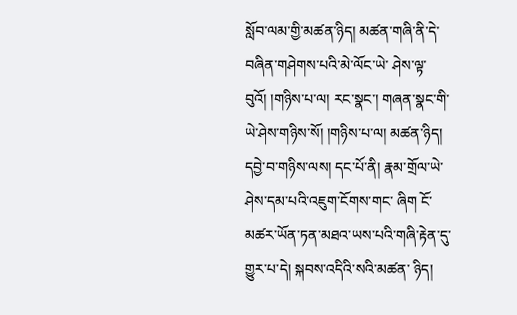སློབ་ལམ་གྱི་མཚན་ཉིད། མཚན་གཞི་ནི་དེ་བཞིན་གཤེགས་པའི་མེ་ལོང་ཡེ་ ཤེས་ལྟ་བུའོ། །གཉིས་པ་ལ། རང་སྣང་། གཞན་སྣང་གི་ཡེ་ཤེས་གཉིས་སོ། །གཉིས་པ་ལ། མཚན་ཉིད། དབྱེ་བ་གཉིས་ལས། དང་པོ་ནི། རྣམ་གྲོལ་ཡེ་ཤེས་དམ་པའི་འཇུག་ངོགས་གང་ ཞིག ངོ་མཚར་ཡོན་ཏན་མཐའ་ཡས་པའི་གཞི་རྟེན་དུ་གྱུར་པ་དེ། སྐབས་འདིའི་སའི་མཚན་ ཉིད།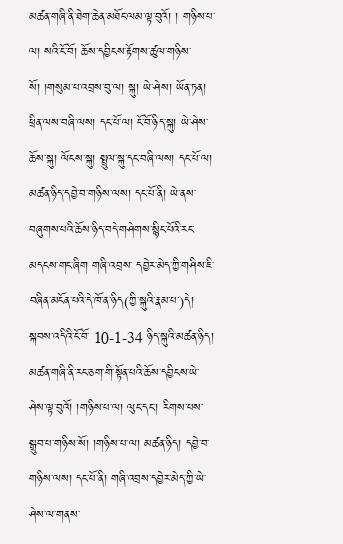མཚན་གཞི་ནི་ཐེག་ཆེན་མཐོང་ལམ་ལྟ་བུའོ། ། གཉིས་པ་ལ། སའི་ངོ་བོ། ཆོས་དབྱིངས་རྟོགས་ཚུལ་གཉིས་སོ། །གསུམ་པ་འབྲས་བུ་ལ། སྐུ། ཡེ་ཤེས། ཡོན་ཏན། ཕྲིན་ལས་བཞི་ལས། དང་པོ་ལ། ངོ་བོ་ཉིད་སྐུ། ཡེ་ཤེས་ཆོས་སྐུ། ལོངས་སྐུ། སྤྲུལ་སྐུ་དང་བཞི་ལས། དང་པོ་ལ། མཚན་ཉིད་དབྱེ་བ་གཉིས་ལས། དང་པོ་ནི། ཡེ་ནས་བཞུགས་པའི་ཆོས་ཉིད་བདེ་གཤེགས་སྙིང་པོའི་རང་མདངས་གང་ཞིག གཞི་འབྲས་ དབྱེར་མེད་ཀྱི་གཤིས་ཇི་བཞིན་མངོན་པའི་དེ་ཁོ་ན་ཉིད(ཀྱི་སྐུའི་རྣམ་པ་)དེ། སྐབས་འདིའི་ངོ་བོ་ 10-1-34 ཉིད་སྐུའི་མཚན་ཉིད། མཚན་གཞི་ནི་རང་ཅག་གི་སྟོན་པའི་ཆོས་དབྱིངས་ཡེ་ཤེས་ལྟ་བུའོ། །གཉིས་པ་ལ། ལུང་དང་། རིགས་པས་སྒྲུབ་པ་གཉིས་སོ། །གཉིས་པ་ལ། མཚན་ཉིད། དབྱེ་བ་ གཉིས་ལས། དང་པོ་ནི། གཞི་འབྲས་དབྱེར་མེད་ཀྱི་ཡེ་ཤེས་ལ་གནས་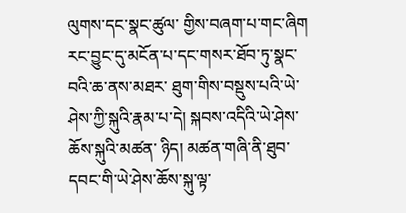ལུགས་དང་སྣང་ཚུལ་ གྱིས་བཞག་པ་གང་ཞིག རང་བྱུང་དུ་མངོན་པ་དང་གསར་ཐོབ་ཏུ་སྣང་བའི་ཆ་ནས་མཐར་ ཐུག་གིས་བསྡུས་པའི་ཡེ་ཤེས་ཀྱི་སྐུའི་རྣམ་པ་དེ། སྐབས་འདིའི་ཡེ་ཤེས་ཆོས་སྐུའི་མཚན་ ཉིད། མཚན་གཞི་ནི་ཐུབ་དབང་གི་ཡེ་ཤེས་ཆོས་སྐུ་ལྟ་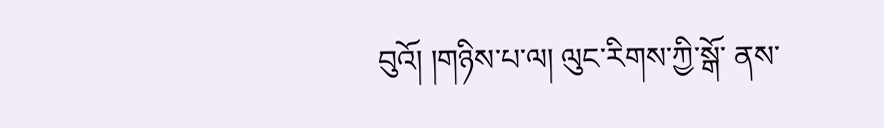བུའོ། །གཉིས་པ་ལ། ལུང་རིགས་ཀྱི་སྒོ་ ནས་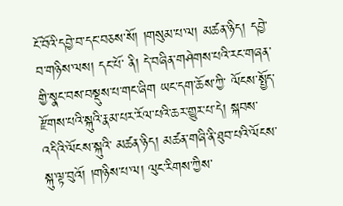ངོ་བོའི་དབྱེ་བ་དང་བཅས་སོ། །གསུམ་པ་ལ། མཚན་ཉིད། དབྱེ་བ་གཉིས་ལས། དང་པོ་ ནི། དེ་བཞིན་གཤེགས་པའི་རང་གཞན་གྱི་སྣང་བས་བསྡུས་པ་གང་ཞིག ཡང་དག་ཆོས་ཀྱི་ ལོངས་སྤྱོད་རྫོགས་པའི་སྐུའི་རྣམ་པར་རོལ་པའི་ཆར་གྱུར་པ་དེ། སྐབས་འདིའི་ལོངས་སྐུའི་ མཚན་ཉིད། མཚན་གཞི་ནི་ཐུབ་པའི་ལོངས་སྐུ་ལྟ་བུའོ། །གཉིས་པ་ལ། ལུང་རིགས་ཀྱིས་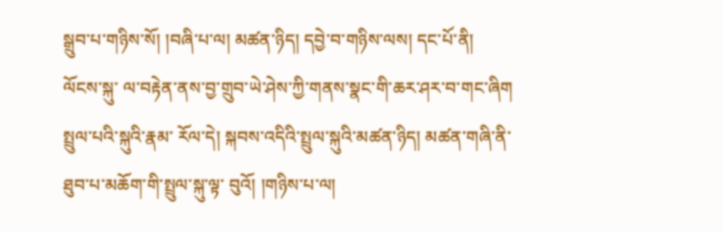སྒྲུབ་པ་གཉིས་སོ། །བཞི་པ་ལ། མཚན་ཉིད། དབྱེ་བ་གཉིས་ལས། དང་པོ་ནི། ལོངས་སྐུ་ ལ་བརྟེན་ནས་བྱ་གྲུབ་ཡེ་ཤེས་ཀྱི་གནས་སྣང་གི་ཆར་ཤར་བ་གང་ཞིག སྤྲུལ་པའི་སྐུའི་རྣམ་ རོལ་དེ། སྐབས་འདིའི་སྤྲུལ་སྐུའི་མཚན་ཉིད། མཚན་གཞི་ནི་ཐུབ་པ་མཆོག་གི་སྤྲུལ་སྐུ་ལྟ་ བུའོ། །གཉིས་པ་ལ།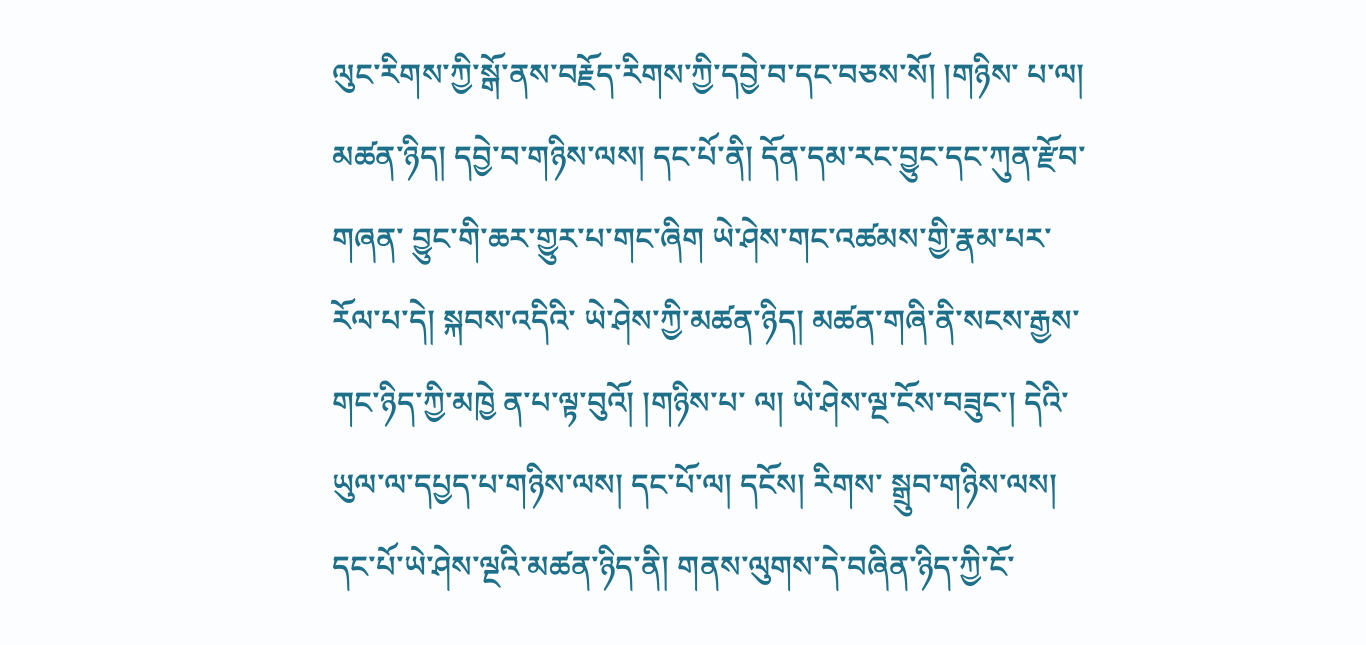ལུང་རིགས་ཀྱི་སྒོ་ནས་བརྗོད་རིགས་ཀྱི་དབྱེ་བ་དང་བཅས་སོ། །གཉིས་ པ་ལ། མཚན་ཉིད། དབྱེ་བ་གཉིས་ལས། དང་པོ་ནི། དོན་དམ་རང་བྱུང་དང་ཀུན་རྫོབ་གཞན་ བྱུང་གི་ཆར་གྱུར་པ་གང་ཞིག ཡེ་ཤེས་གང་འཚམས་གྱི་རྣམ་པར་རོལ་པ་དེ། སྐབས་འདིའི་ ཡེ་ཤེས་ཀྱི་མཚན་ཉིད། མཚན་གཞི་ནི་སངས་རྒྱས་གང་ཉིད་ཀྱི་མཁྱེ ན་པ་ལྟ་བུའོ། །གཉིས་པ་ ལ། ཡེ་ཤེས་ལྔ་ངོས་བཟུང་། དེའི་ཡུལ་ལ་དཔྱད་པ་གཉིས་ལས། དང་པོ་ལ། དངོས། རིགས་ སྒྲུབ་གཉིས་ལས། དང་པོ་ཡེ་ཤེས་ལྔའི་མཚན་ཉིད་ནི། གནས་ལུགས་དེ་བཞིན་ཉིད་ཀྱི་ངོ་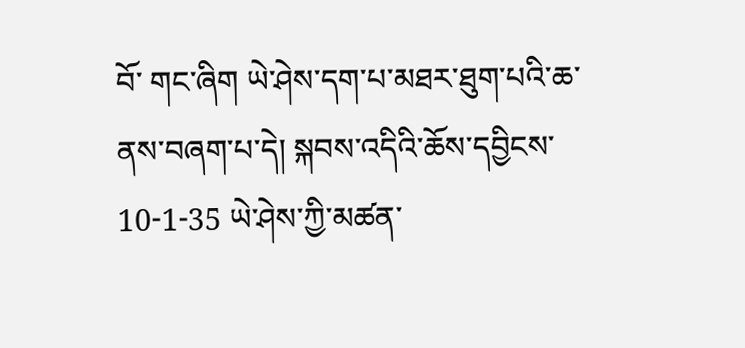བོ་ གང་ཞིག ཡེ་ཤེས་དག་པ་མཐར་ཐུག་པའི་ཆ་ནས་བཞག་པ་དེ། སྐབས་འདིའི་ཆོས་དབྱིངས་ 10-1-35 ཡེ་ཤེས་ཀྱི་མཚན་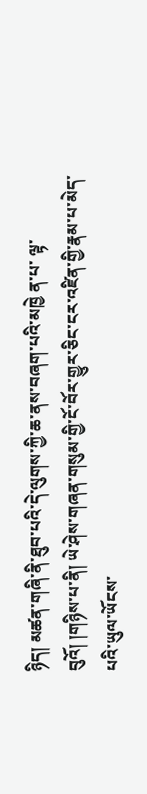ཉིད། མཚན་གཞི་ནི་ཐུབ་པའི་དེ་ལུགས་ཀྱི་ཆ་ནས་བཞག་པའི་མཁྱེ ན་པ་ ལྟ་བུའོ། །གཉིས་པ་ནི། ཡེ་ཤེས་གཞན་གསུམ་གྱི་ངོ་བོར་གྱུར་ཅིང་ངར་འཛིན་གྱི་རྣམ་པ་མེད་ པའི་ཡུལ་ཡོངས་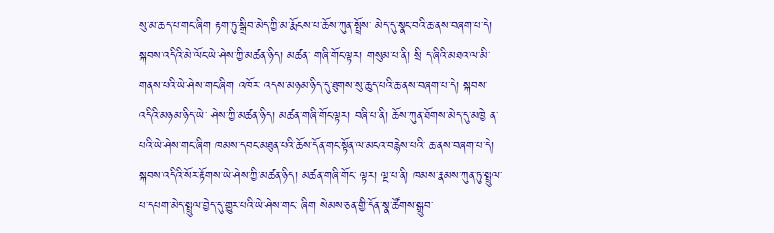སུ་མ་ཆད་པ་གང་ཞིག རྟག་ཏུ་སྒྲིབ་མེད་ཀྱི་མ་རྨོངས་པ་ཆོས་ཀུན་སྤྲོས་ མེད་དུ་སྣང་བའི་ཆ་ནས་བཞག་པ་དེ། སྐབས་འདིའི་མེ་ལོང་ཡེ་ཤེས་ཀྱི་མཚན་ཉིད། མཚན་ གཞི་གོང་ལྟར། གསུམ་པ་ནི། སྲི ད་ཞིའི་མཐའ་ལ་མི་གནས་པའི་ཡེ་ཤེས་གང་ཞིག འཁོར་ འདས་མཉམ་ཉིད་དུ་ཐུགས་སུ་ཆུད་པའི་ཆ་ནས་བཞག་པ་དེ། སྐབས་འདིའི་མཉམ་ཉིད་ཡེ་ ཤེས་ཀྱི་མཚན་ཉིད། མཚན་གཞི་གོང་ལྟར། བཞི་པ་ནི། ཆོས་ཀུན་ཐོགས་མེད་དུ་མཁྱེ ན་ པའི་ཡེ་ཤེས་གང་ཞིག ཁམས་དབང་མཐུན་པའི་ཆོས་དོན་གང་སྟོན་ལ་མངའ་བརྙེས་པའི་ ཆ་ནས་བཞག་པ་དེ། སྐབས་འདིའི་སོར་རྟོགས་ཡེ་ཤེས་ཀྱི་མཚན་ཉིད། མཚན་གཞི་གོང་ ལྟར། ལྔ་པ་ནི། ཁམས་རྣམས་ཀུན་ཏུ་སྤྲུལ་པ་དཔག་མེད་སྤྲུལ་བྱེད་དུ་གྱུར་པའི་ཡེ་ཤེས་གང་ ཞིག སེམས་ཅན་གྱི་དོན་སྣ་ཚོགས་སྒྲུབ་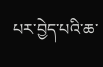པར་བྱེད་པའི་ཆ་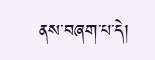ནས་བཞག་པ་དེ།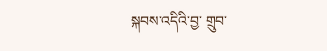སྐབས་འདིའི་བྱ་ གྲུབ་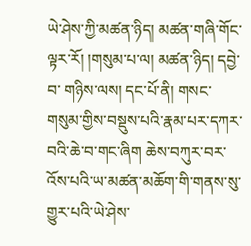ཡེ་ཤེས་ཀྱི་མཚན་ཉིད། མཚན་གཞི་གོང་ལྟར་རོ། །གསུམ་པ་ལ། མཚན་ཉིད། དབྱེ་བ་ གཉིས་ལས། དང་པོ་ནི། གསང་གསུམ་གྱིས་བསྡུས་པའི་རྣམ་པར་དཀར་བའི་ཆེ་བ་གང་ཞིག ཆེས་བཀུར་བར་འོས་པའི་ཡ་མཚན་མཆོག་གི་གནས་སུ་གྱུར་པའི་ཡེ་ཤེས་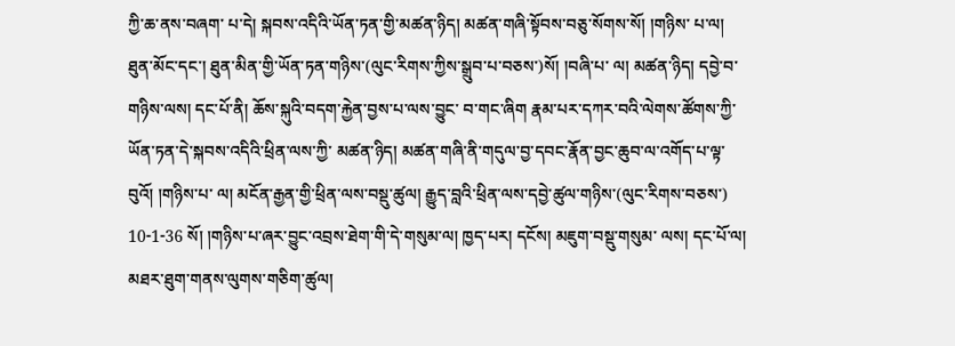ཀྱི་ཆ་ནས་བཞག་ པ་དེ། སྐབས་འདིའི་ཡོན་ཏན་གྱི་མཚན་ཉིད། མཚན་གཞི་སྟོབས་བཅུ་སོགས་སོ། །གཉིས་ པ་ལ། ཐུན་མོང་དང་། ཐུན་མིན་གྱི་ཡོན་ཏན་གཉིས་(ལུང་རིགས་ཀྱིས་སྒྲུབ་པ་བཅས་)སོ། །བཞི་པ་ ལ། མཚན་ཉིད། དབྱེ་བ་གཉིས་ལས། དང་པོ་ནི། ཆོས་སྐུའི་བདག་རྐྱེན་བྱས་པ་ལས་བྱུང་ བ་གང་ཞིག རྣམ་པར་དཀར་བའི་ལེགས་ཚོགས་ཀྱི་ཡོན་ཏན་དེ་སྐབས་འདིའི་ཕྲིན་ལས་ཀྱི་ མཚན་ཉིད། མཚན་གཞི་ནི་གདུལ་བྱ་དབང་རྣོན་བྱང་ཆུབ་ལ་འགོད་པ་ལྟ་བུའོ། །གཉིས་པ་ ལ། མངོན་རྒྱན་གྱི་ཕྲིན་ལས་བསྡུ་ཚུལ། རྒྱུད་བླའི་ཕྲིན་ལས་དབྱེ་ཚུལ་གཉིས་(ལུང་རིགས་བཅས་) 10-1-36 སོ། །གཉིས་པ་ཞར་བྱུང་འབྲས་ཐེག་གི་དེ་གསུམ་ལ། ཁྱད་པར། དངོས། མཇུག་བསྡུ་གསུམ་ ལས། དང་པོ་ལ། མཐར་ཐུག་གནས་ལུགས་གཅིག་ཚུལ།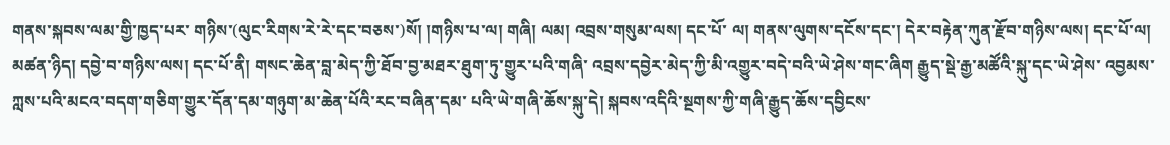གནས་སྐབས་ལམ་གྱི་ཁྱད་པར་ གཉིས་(ལུང་རིགས་རེ་རེ་དང་བཅས་)སོ། །གཉིས་པ་ལ། གཞི། ལམ། འབྲས་གསུམ་ལས། དང་པོ་ ལ། གནས་ལུགས་དངོས་དང་། དེར་བརྟེན་ཀུན་རྫོབ་གཉིས་ལས། དང་པོ་ལ། མཚན་ཉིད། དབྱེ་བ་གཉིས་ལས། དང་པོ་ནི། གསང་ཆེན་བླ་མེད་ཀྱི་ཐོབ་བྱ་མཐར་ཐུག་ཏུ་གྱུར་པའི་གཞི་ འབྲས་དབྱེར་མེད་ཀྱི་མི་འགྱུར་བདེ་བའི་ཡེ་ཤེས་གང་ཞིག རྒྱུད་སྡེ་རྒྱ་མཚོའི་སྐུ་དང་ཡེ་ཤེས་ འབྱམས་ཀླས་པའི་མངའ་བདག་གཅིག་གྱུར་དོན་དམ་གཉུག་མ་ཆེན་པོའི་རང་བཞིན་དམ་ པའི་ཡེ་གཞི་ཆོས་སྐུ་དེ། སྐབས་འདིའི་སྔགས་ཀྱི་གཞི་རྒྱུད་ཆོས་དབྱིངས་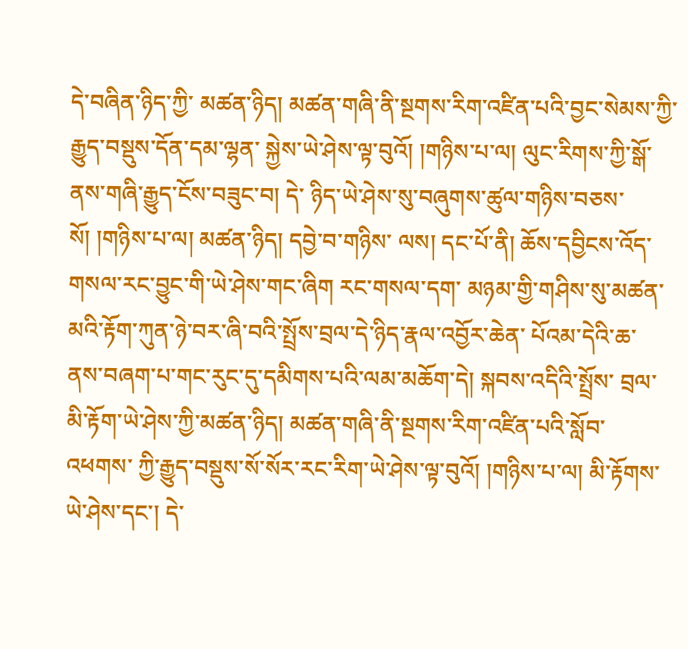དེ་བཞིན་ཉིད་ཀྱི་ མཚན་ཉིད། མཚན་གཞི་ནི་སྔགས་རིག་འཛིན་པའི་བྱང་སེམས་ཀྱི་རྒྱུད་བསྡུས་དོན་དམ་ལྷན་ སྐྱེས་ཡེ་ཤེས་ལྟ་བུའོ། །གཉིས་པ་ལ། ལུང་རིགས་ཀྱི་སྒོ་ནས་གཞི་རྒྱུད་ངོས་བཟུང་བ། དེ་ ཉིད་ཡེ་ཤེས་སུ་བཞུགས་ཚུལ་གཉིས་བཅས་སོ། །གཉིས་པ་ལ། མཚན་ཉིད། དབྱེ་བ་གཉིས་ ལས། དང་པོ་ནི། ཆོས་དབྱིངས་འོད་གསལ་རང་བྱུང་གི་ཡེ་ཤེས་གང་ཞིག རང་གསལ་དག་ མཉམ་གྱི་གཤིས་སུ་མཚན་མའི་རྟོག་ཀུན་ཉེ་བར་ཞི་བའི་སྤྲོས་བྲལ་དེ་ཉིད་རྣལ་འབྱོར་ཆེན་ པོའམ་དེའི་ཆ་ནས་བཞག་པ་གང་རུང་དུ་དམིགས་པའི་ལམ་མཆོག་དེ། སྐབས་འདིའི་སྤྲོས་ བྲལ་མི་རྟོག་ཡེ་ཤེས་ཀྱི་མཚན་ཉིད། མཚན་གཞི་ནི་སྔགས་རིག་འཛིན་པའི་སློབ་འཕགས་ ཀྱི་རྒྱུད་བསྡུས་སོ་སོར་རང་རིག་ཡེ་ཤེས་ལྟ་བུའོ། །གཉིས་པ་ལ། མི་རྟོགས་ཡེ་ཤེས་དང་། དེ་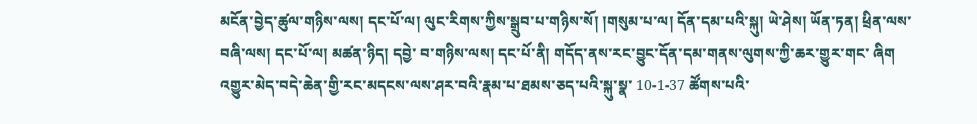མངོན་བྱེད་ཚུལ་གཉིས་ལས། དང་པོ་ལ། ལུང་རིགས་ཀྱིས་སྒྲུབ་པ་གཉིས་སོ། །གསུམ་པ་ལ། དོན་དམ་པའི་སྐུ། ཡེ་ཤེས། ཡོན་ཏན། ཕྲིན་ལས་བཞི་ལས། དང་པོ་ལ། མཚན་ཉིད། དབྱེ་ བ་གཉིས་ལས། དང་པོ་ནི། གདོད་ནས་རང་བྱུང་དོན་དམ་གནས་ལུགས་ཀྱི་ཆར་གྱུར་གང་ ཞིག འགྱུར་མེད་བདེ་ཆེན་གྱི་རང་མདངས་ལས་ཤར་བའི་རྣམ་པ་ཐམས་ཅད་པའི་སྐུ་སྣ་ 10-1-37 ཚོགས་པའི་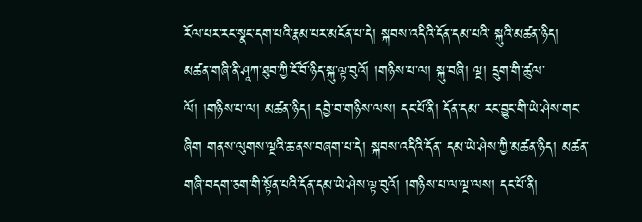རོལ་པར་རང་སྣང་དག་པའི་རྣམ་པར་མངོན་པ་དེ། སྐབས་འདིའི་དོན་དམ་པའི་ སྐུའི་མཚན་ཉིད། མཚན་གཞི་ནི་ཤཱཀ་ཐུབ་ཀྱི་ངོ་བོ་ཉིད་སྐུ་ལྟ་བུའོ། །གཉིས་པ་ལ། སྐུ་བཞི། ལྔ། དྲུག་གི་ཚུལ་ལོ། །གཉིས་པ་ལ། མཚན་ཉིད། དབྱེ་བ་གཉིས་ལས། དང་པོ་ནི། དོན་དམ་ རང་བྱུང་གི་ཡེ་ཤེས་གང་ཞིག གནས་ལུགས་ལྔའི་ཆ་ནས་བཞག་པ་དེ། སྐབས་འདིའི་དོན་ དམ་ཡེ་ཤེས་ཀྱི་མཚན་ཉིད། མཚན་གཞི་བདག་ཅག་གི་སྟོན་པའི་དོན་དམ་ཡེ་ཤེས་ལྟ་བུའོ། །གཉིས་པ་ལ་ལྔ་ལས། དང་པོ་ནི།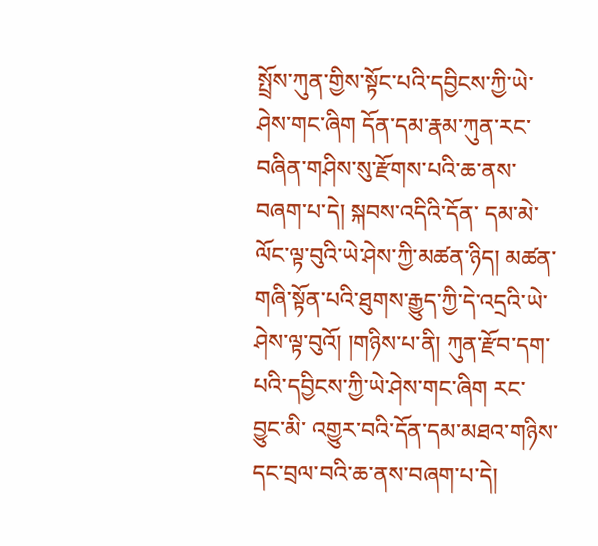སྤྲོས་ཀུན་གྱིས་སྟོང་པའི་དབྱིངས་ཀྱི་ཡེ་ཤེས་གང་ཞིག དོན་དམ་རྣམ་ཀུན་རང་བཞིན་གཤིས་སུ་རྫོགས་པའི་ཆ་ནས་བཞག་པ་དེ། སྐབས་འདིའི་དོན་ དམ་མེ་ལོང་ལྟ་བུའི་ཡེ་ཤེས་ཀྱི་མཚན་ཉིད། མཚན་གཞི་སྟོན་པའི་ཐུགས་རྒྱུད་ཀྱི་དེ་འདྲའི་ཡེ་ ཤེས་ལྟ་བུའོ། །གཉིས་པ་ནི། ཀུན་རྫོབ་དག་པའི་དབྱིངས་ཀྱི་ཡེ་ཤེས་གང་ཞིག རང་བྱུང་མི་ འགྱུར་བའི་དོན་དམ་མཐའ་གཉིས་དང་བྲལ་བའི་ཆ་ནས་བཞག་པ་དེ།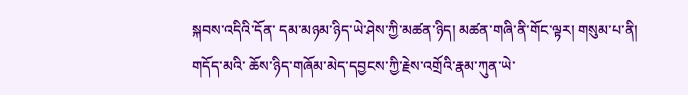སྐབས་འདིའི་དོན་ དམ་མཉམ་ཉིད་ཡེ་ཤེས་ཀྱི་མཚན་ཉིད། མཚན་གཞི་ནི་གོང་ལྟར། གསུམ་པ་ནི། གདོད་མའི་ ཆོས་ཉིད་གཞོམ་མེད་དབྱངས་ཀྱི་རྗེས་འགྲོའི་རྣམ་ཀུན་ཡེ་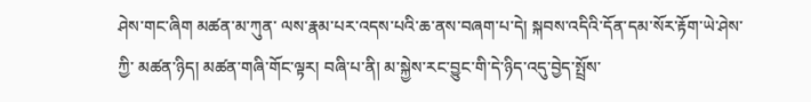ཤེས་གང་ཞིག མཚན་མ་ཀུན་ ལས་རྣམ་པར་འདས་པའི་ཆ་ནས་བཞག་པ་དེ། སྐབས་འདིའི་དོན་དམ་སོར་རྟོག་ཡེ་ཤེས་ཀྱི་ མཚན་ཉིད། མཚན་གཞི་གོང་ལྟར། བཞི་པ་ནི། མ་སྐྱེས་རང་བྱུང་གི་དེ་ཉིད་འདུ་བྱེད་སྤྲོས་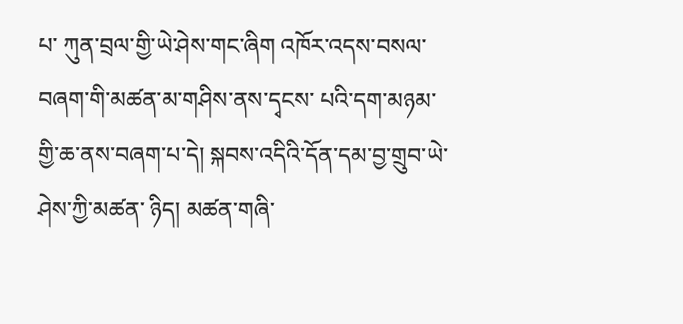པ་ ཀུན་བྲལ་གྱི་ཡེ་ཤེས་གང་ཞིག འཁོར་འདས་བསལ་བཞག་གི་མཚན་མ་གཤིས་ནས་དྭངས་ པའི་དག་མཉམ་གྱི་ཆ་ནས་བཞག་པ་དེ། སྐབས་འདིའི་དོན་དམ་བྱ་གྲུབ་ཡེ་ཤེས་ཀྱི་མཚན་ ཉིད། མཚན་གཞི་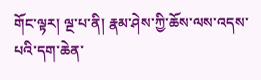གོང་ལྟར། ལྔ་པ་ནི། རྣམ་ཤེས་ཀྱི་ཆོས་ལས་འདས་པའི་དག་ཆེན་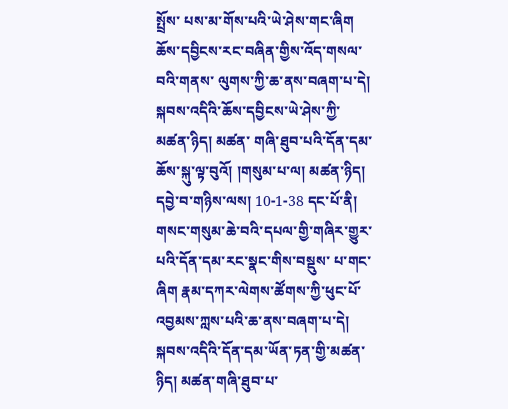སྤྲོས་ པས་མ་གོས་པའི་ཡེ་ཤེས་གང་ཞིག ཆོས་དབྱིངས་རང་བཞིན་གྱིས་འོད་གསལ་བའི་གནས་ ལུགས་ཀྱི་ཆ་ནས་བཞག་པ་དེ། སྐབས་འདིའི་ཆོས་དབྱིངས་ཡེ་ཤེས་ཀྱི་མཚན་ཉིད། མཚན་ གཞི་ཐུབ་པའི་དོན་དམ་ཆོས་སྐུ་ལྟ་བུའོ། །གསུམ་པ་ལ། མཚན་ཉིད། དབྱེ་བ་གཉིས་ལས། 10-1-38 དང་པོ་ནི། གསང་གསུམ་ཆེ་བའི་དཔལ་གྱི་གཞིར་གྱུར་པའི་དོན་དམ་རང་སྣང་གིས་བསྡུས་ པ་གང་ཞིག རྣམ་དཀར་ལེགས་ཚོགས་ཀྱི་ཕུང་པོ་འབྱམས་ཀླས་པའི་ཆ་ནས་བཞག་པ་དེ། སྐབས་འདིའི་དོན་དམ་ཡོན་ཏན་གྱི་མཚན་ཉིད། མཚན་གཞི་ཐུབ་པ་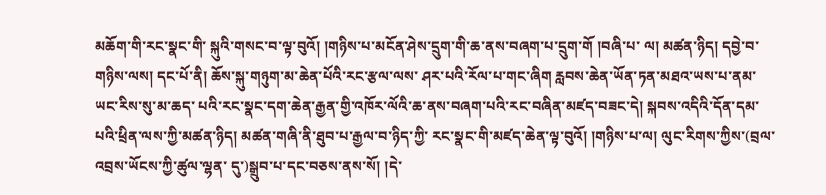མཆོག་གི་རང་སྣང་གི་ སྐུའི་གསང་བ་ལྟ་བུའོ། །གཉིས་པ་མངོན་ཤེས་དྲུག་གི་ཆ་ནས་བཞག་པ་དྲུག་གོ །བཞི་པ་ ལ། མཚན་ཉིད། དབྱེ་བ་གཉིས་ལས། དང་པོ་ནི། ཆོས་སྐུ་གཉུག་མ་ཆེན་པོའི་རང་རྩལ་ལས་ ཤར་པའི་རོལ་པ་གང་ཞིག རླབས་ཆེན་ཡོན་ཏན་མཐའ་ཡས་པ་ནམ་ཡང་རིས་སུ་མ་ཆད་ པའི་རང་སྣང་དག་ཆེན་རྒྱན་གྱི་འཁོར་ལོའི་ཆ་ནས་བཞག་པའི་རང་བཞིན་མཛད་བཟང་དེ། སྐབས་འདིའི་དོན་དམ་པའི་ཕྲིན་ལས་ཀྱི་མཚན་ཉིད། མཚན་གཞི་ནི་ཐུབ་པ་རྒྱལ་བ་ཉིད་ཀྱི་ རང་སྣང་གི་མཛད་ཆེན་ལྟ་བུའོ། །གཉིས་པ་ལ། ལུང་རིགས་ཀྱིས་(བྲལ་འབྲས་ཡོངས་ཀྱི་ཚུལ་ལྷན་ དུ་)སྒྲུབ་པ་དང་བཅས་ནས་སོ། །དེ་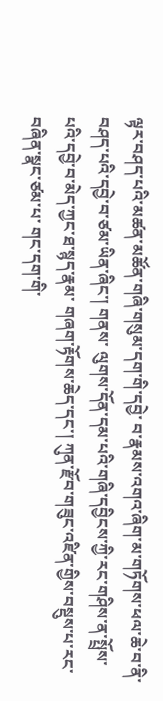ལྟར་བཤད་པའི་མཚན་མཚོན་གཞི་གསུམ་དག་གི་དབྱེ་ བ་རྣམས་འགའ་ཞིག་མ་གཏོགས་ཕལ་ཆེ་བ་ནི་བཤད་པའི་དབྱེ་བ་ཙམ་ཡིན་ཞིང་། གནས་ ལུགས་དོན་དམ་པའི་གཞི་དབྱིངས་ཀྱི་རང་གཤིས་ན་སྤྲོས་པའི་དབྱེ་བ་མེད་ཀྱང་ཐ་སྙད་རྣམ་ གཞག་རྟོགས་ཆེད་དང་། ཀུན་རྫོབ་གཟུང་འཛིན་གྱིས་བསྡུས་པ་རང་བཞིན་སྣང་ཙམ་པ་ གང་དག་གི་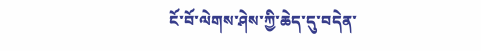ངོ་བོ་ལེགས་ཤེས་ཀྱི་ཆེད་དུ་བདེན་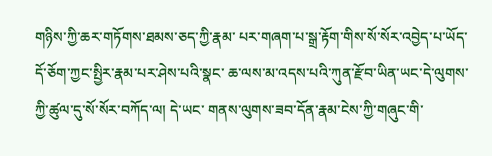གཉིས་ཀྱི་ཆར་གཏོགས་ཐམས་ཅད་ཀྱི་རྣམ་ པར་གཞག་པ་སྒྲ་རྟོག་གིས་སོ་སོར་འབྱེད་པ་ཡོད་དོ་ཅོག་ཀྱང་སྤྱིར་རྣམ་པར་ཤེས་པའི་སྣང་ ཆ་ལས་མ་འདས་པའི་ཀུན་རྫོབ་ཡིན་ཡང་དེ་ལུགས་ཀྱི་ཚུལ་དུ་སོ་སོར་བཀོད་ལ། དེ་ཡང་ གནས་ལུགས་ཟབ་དོན་རྣམ་ངེས་ཀྱི་གཞུང་གི་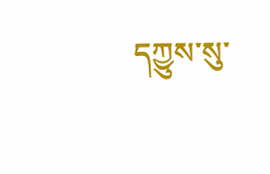དཀྱུས་སུ་